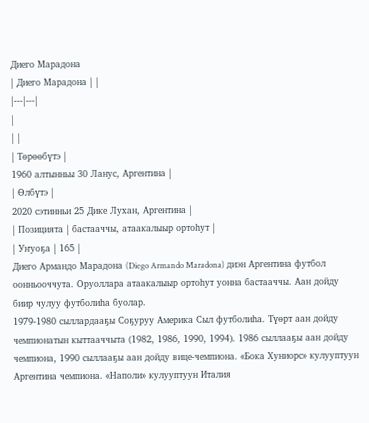Диего Марадона
| Диего Марадона | |
|---|---|
|
| |
| Төрөөбүтэ |
1960 алтынньы 30 Ланус, Аргентина |
| Өлбүтэ |
2020 сэтинньи 25 Дике Лухан, Аргентина |
| Позицията | бастааччы, атаакалыыр ортоһут |
| Уҥуоҕа | 165 |
Диего Армандо Марадона (Diego Armando Maradona) диэн Аргентина футбол оонньооччута. Оруоллара атаакалыыр ортоһут уонна бастааччы. Аан дойду биир чулуу футболиһа буолар.
1979-1980 сыллардааҕы Соҕуруу Америка Сыл футболиһа. Түөрт аан дойду чемпионатын кыттааччыта (1982, 1986, 1990, 1994). 1986 сыллааҕы аан дойду чемпиона, 1990 сыллааҕы аан дойду вице-чемпиона. «Бока Хуниорс» кулууптуун Аргентина чемпиона. «Наполи» кулууптуун Италия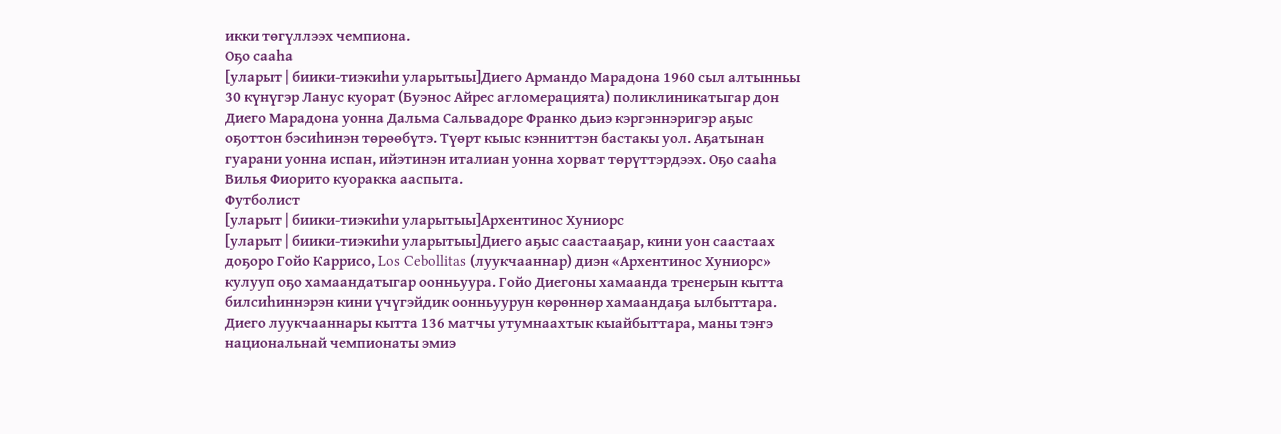икки төгүллээх чемпиона.
Оҕо сааһа
[уларыт | биики-тиэкиһи уларытыы]Диего Армандо Марадона 1960 сыл алтынньы 30 күнүгэр Ланус куорат (Буэнос Айрес агломерацията) поликлиникатыгар дон Диего Марадона уонна Дальма Сальвадоре Франко дьиэ кэргэннэригэр аҕыс оҕоттон бэсиһинэн төрөөбүтэ. Түөрт кыыс кэнниттэн бастакы уол. Аҕатынан гуарани уонна испан, ийэтинэн италиан уонна хорват төрүттэрдээх. Оҕо сааһа Вилья Фиорито куоракка ааспыта.
Футболист
[уларыт | биики-тиэкиһи уларытыы]Архентинос Хуниорс
[уларыт | биики-тиэкиһи уларытыы]Диего аҕыс саастааҕар, кини уон саастаах доҕоро Гойо Каррисо, Los Cebollitas (луукчааннар) диэн «Архентинос Хуниорс» кулууп оҕо хамаандатыгар оонньуура. Гойо Диегоны хамаанда тренерын кытта билсиһиннэрэн кини үчүгэйдик оонньуурун көрөннөр хамаандаҕа ылбыттара. Диего луукчааннары кытта 136 матчы утумнаахтык кыайбыттара, маны тэҥэ национальнай чемпионаты эмиэ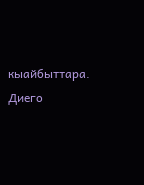кыайбыттара.
Диего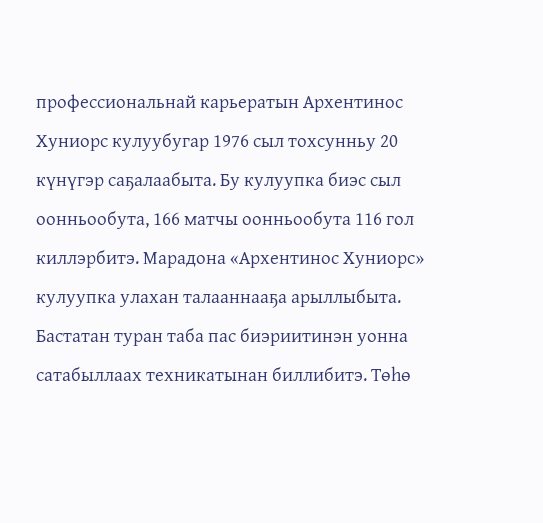профессиональнай карьератын Архентинос Хуниорс кулуубугар 1976 сыл тохсунньу 20 күнүгэр саҕалаабыта. Бу кулуупка биэс сыл оонньообута, 166 матчы оонньообута 116 гол киллэрбитэ. Марадона «Архентинос Хуниорс» кулуупка улахан талааннааҕа арыллыбыта. Бастатан туран таба пас биэриитинэн уонна сатабыллаах техникатынан биллибитэ. Төһө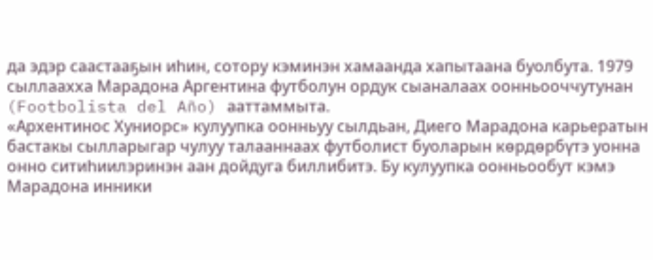да эдэр саастааҕын иһин, сотору кэминэн хамаанда хапытаана буолбута. 1979 сыллаахха Марадона Аргентина футболун ордук сыаналаах оонньооччутунан (Footbolista del Año) ааттаммыта.
«Архентинос Хуниорс» кулуупка оонньуу сылдьан, Диего Марадона карьератын бастакы сылларыгар чулуу талааннаах футболист буоларын көрдөрбүтэ уонна онно ситиһиилэринэн аан дойдуга биллибитэ. Бу кулуупка оонньообут кэмэ Марадона инники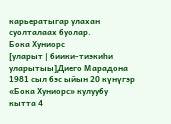карьератыгар улахан суолталаах буолар.
Бока Хуниорс
[уларыт | биики-тиэкиһи уларытыы]Диего Марадона 1981 сыл бэс ыйын 20 күнүгэр «Бока Хуниорс» кулуубу кытта 4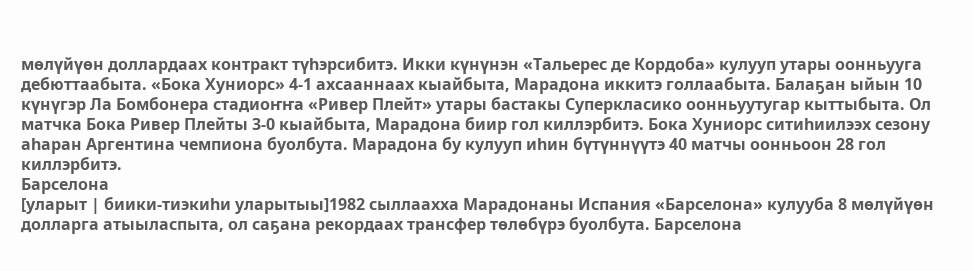мөлүйүөн доллардаах контракт түһэрсибитэ. Икки күнүнэн «Тальерес де Кордоба» кулууп утары оонньууга дебюттаабыта. «Бока Хуниорс» 4-1 ахсааннаах кыайбыта, Марадона иккитэ голлаабыта. Балаҕан ыйын 10 күнүгэр Ла Бомбонера стадиоҥҥа «Ривер Плейт» утары бастакы Суперкласико оонньуутугар кыттыбыта. Ол матчка Бока Ривер Плейты 3-0 кыайбыта, Марадона биир гол киллэрбитэ. Бока Хуниорс ситиһиилээх сезону аһаран Аргентина чемпиона буолбута. Марадона бу кулууп иһин бүтүннүүтэ 40 матчы оонньоон 28 гол киллэрбитэ.
Барселона
[уларыт | биики-тиэкиһи уларытыы]1982 сыллаахха Марадонаны Испания «Барселона» кулууба 8 мөлүйүөн долларга атыыласпыта, ол саҕана рекордаах трансфер төлөбүрэ буолбута. Барселона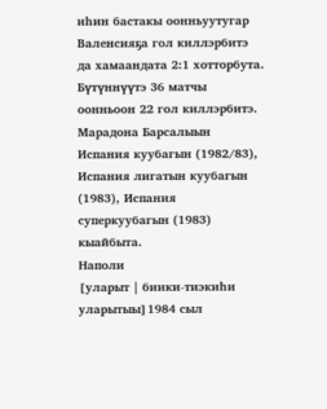иһин бастакы оонньуутугар Валенсияҕа гол киллэрбитэ да хамаандата 2:1 хотторбута. Бүтүннүүтэ 36 матчы оонньоон 22 гол киллэрбитэ. Марадона Барсалыын Испания куубагын (1982/83), Испания лигатын куубагын (1983), Испания суперкуубагын (1983) кыайбыта.
Наполи
[уларыт | биики-тиэкиһи уларытыы]1984 сыл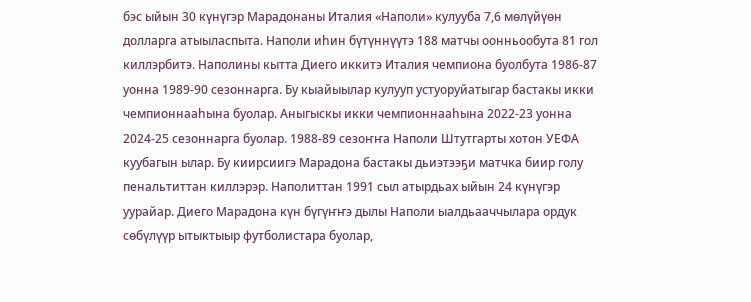бэс ыйын 30 күнүгэр Марадонаны Италия «Наполи» кулууба 7,6 мөлүйүөн долларга атыыласпыта. Наполи иһин бүтүннүүтэ 188 матчы оонньообута 81 гол киллэрбитэ. Наполины кытта Диего иккитэ Италия чемпиона буолбута 1986-87 уонна 1989-90 сезоннарга. Бу кыайыылар кулууп устуоруйатыгар бастакы икки чемпионнааһына буолар. Аныгыскы икки чемпионнааһына 2022-23 уонна 2024-25 сезоннарга буолар. 1988-89 сезоҥҥа Наполи Штутгарты хотон УЕФА куубагын ылар. Бу киирсиигэ Марадона бастакы дьиэтээҕи матчка биир голу пенальтиттан киллэрэр. Наполиттан 1991 сыл атырдьах ыйын 24 күнүгэр уурайар. Диего Марадона күн бүгүҥҥэ дылы Наполи ыалдьааччылара ордук сөбүлүүр ытыктыыр футболистара буолар,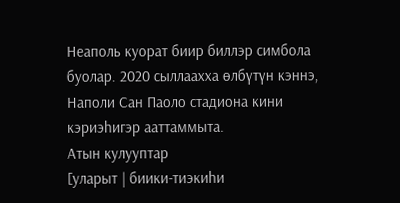Неаполь куорат биир биллэр симбола буолар. 2020 сыллаахха өлбүтүн кэннэ, Наполи Сан Паоло стадиона кини кэриэһигэр ааттаммыта.
Атын кулууптар
[уларыт | биики-тиэкиһи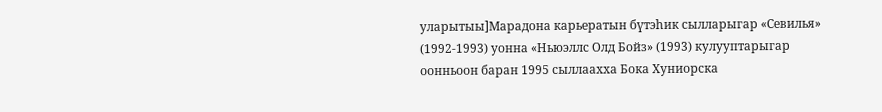уларытыы]Марадона карьератын бүтэһик сылларыгар «Севилья» (1992-1993) уонна «Ньюэллс Олд Бойз» (1993) кулууптарыгар оонньоон баран 1995 сыллаахха Бока Хуниорска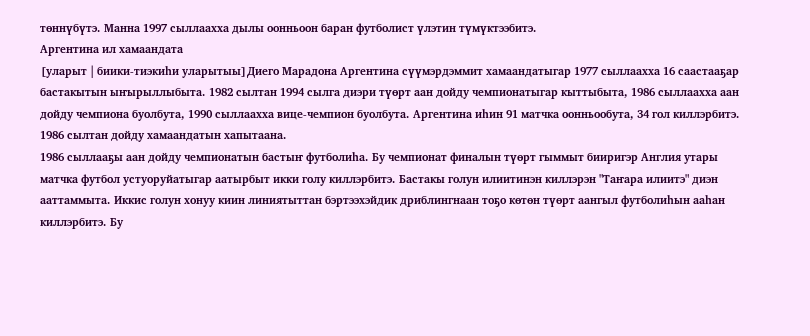төннүбүтэ. Манна 1997 сыллаахха дылы оонньоон баран футболист үлэтин түмүктээбитэ.
Аргентина ил хамаандата
[уларыт | биики-тиэкиһи уларытыы]Диего Марадона Аргентина сүүмэрдэммит хамаандатыгар 1977 сыллаахха 16 саастааҕар бастакытын ыҥырыллыбыта. 1982 сылтан 1994 сылга диэри түөрт аан дойду чемпионатыгар кыттыбыта, 1986 сыллаахха аан дойду чемпиона буолбута, 1990 сыллаахха вице-чемпион буолбута. Аргентина иһин 91 матчка оонньообута, 34 гол киллэрбитэ. 1986 сылтан дойду хамаандатын хапытаана.
1986 сыллааҕы аан дойду чемпионатын бастыҥ футболиһа. Бу чемпионат финалын түөрт гыммыт бииригэр Англия утары матчка футбол устуоруйатыгар аатырбыт икки голу киллэрбитэ. Бастакы голун илиитинэн киллэрэн "Таҥара илиитэ" диэн ааттаммыта. Иккис голун хонуу киин линиятыттан бэртээхэйдик дриблингнаан тоҕо көтөн түөрт аангыл футболиһын ааһан киллэрбитэ. Бу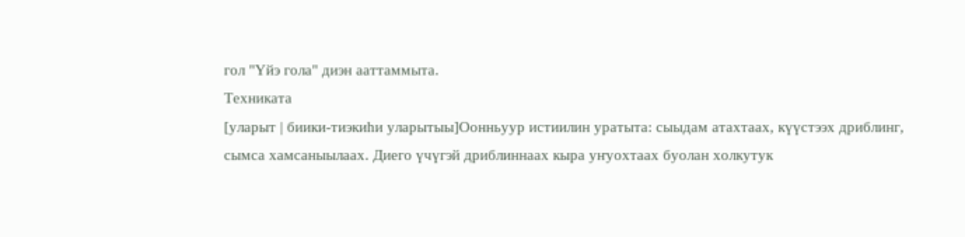гол "Үйэ гола" диэн ааттаммыта.
Техниката
[уларыт | биики-тиэкиһи уларытыы]Оонньуур истиилин уратыта: сыыдам атахтаах, күүстээх дриблинг, сымса хамсаныылаах. Диего үчүгэй дриблиннаах кыра уҥуохтаах буолан холкутук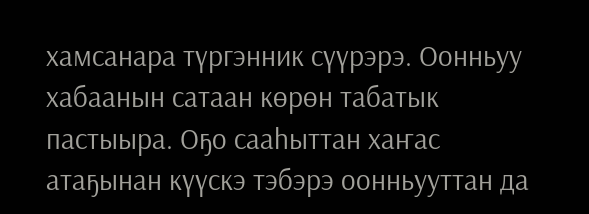хамсанара түргэнник сүүрэрэ. Оонньуу хабаанын сатаан көрөн табатык пастыыра. Оҕо сааһыттан хаҥас атаҕынан күүскэ тэбэрэ оонньууттан да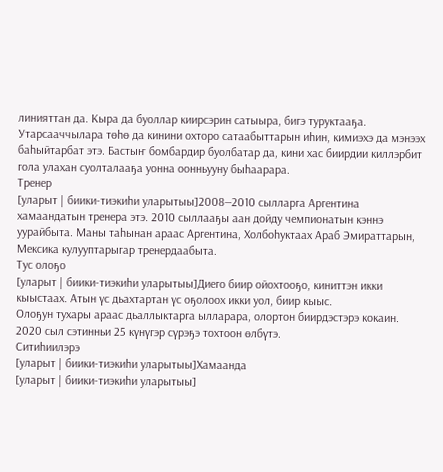линияттан да. Кыра да буоллар киирсэрин сатыыра, бигэ туруктааҕа. Утарсааччылара төһө да кинини охторо сатаабыттарын иһин, кимиэхэ да мэнээх баһыйтарбат этэ. Бастыҥ бомбардир буолбатар да, кини хас биирдии киллэрбит гола улахан суолталааҕа уонна оонньууну быһаарара.
Тренер
[уларыт | биики-тиэкиһи уларытыы]2008—2010 сылларга Аргентина хамаандатын тренера этэ. 2010 сыллааҕы аан дойду чемпионатын кэннэ уурайбыта. Маны таһынан араас Аргентина, Холбоһуктаах Араб Эмираттарын, Мексика кулууптарыгар тренердаабыта.
Тус олоҕо
[уларыт | биики-тиэкиһи уларытыы]Диего биир ойохтооҕо, киниттэн икки кыыстаах. Атын үс дьахтартан үс оҕолоох икки уол, биир кыыс.
Олоҕун тухары араас дьаллыктарга ылларара, олортон биирдэстэрэ кокаин.
2020 сыл сэтинньи 25 күнүгэр сүрэҕэ тохтоон өлбүтэ.
Ситиһиилэрэ
[уларыт | биики-тиэкиһи уларытыы]Хамаанда
[уларыт | биики-тиэкиһи уларытыы]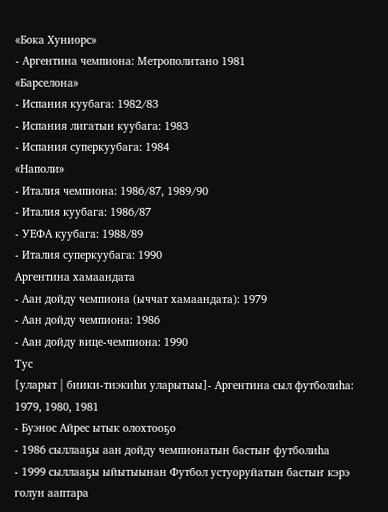«Бока Хуниорс»
- Аргентина чемпиона: Метрополитано 1981
«Барселона»
- Испания куубага: 1982/83
- Испания лигатын куубага: 1983
- Испания суперкуубага: 1984
«Наполи»
- Италия чемпиона: 1986/87, 1989/90
- Италия куубага: 1986/87
- УЕФА куубага: 1988/89
- Италия суперкуубага: 1990
Аргентина хамаандата
- Аан дойду чемпиона (ыччат хамаандата): 1979
- Аан дойду чемпиона: 1986
- Аан дойду вице-чемпиона: 1990
Тус
[уларыт | биики-тиэкиһи уларытыы]- Аргентина сыл футболиһа: 1979, 1980, 1981
- Буэнос Айрес ытык олохтооҕо
- 1986 сыллааҕы аан дойду чемпионатын бастыҥ футболиһа
- 1999 сыллааҕы ыйытыынан Футбол устуоруйатын бастыҥ кэрэ голун ааптара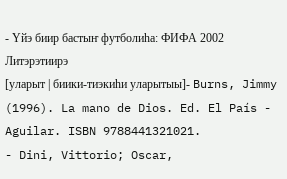- Үйэ биир бастыҥ футболиһа: ФИФА 2002
Литэрэтиирэ
[уларыт | биики-тиэкиһи уларытыы]- Burns, Jimmy (1996). La mano de Dios. Ed. El País - Aguilar. ISBN 9788441321021.
- Dini, Vittorio; Oscar,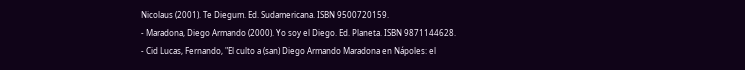Nicolaus (2001). Te Diegum. Ed. Sudamericana. ISBN 9500720159.
- Maradona, Diego Armando (2000). Yo soy el Diego. Ed. Planeta. ISBN 9871144628.
- Cid Lucas, Fernando, "El culto a (san) Diego Armando Maradona en Nápoles: el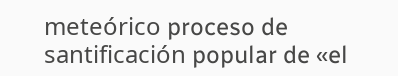meteórico proceso de santificación popular de «el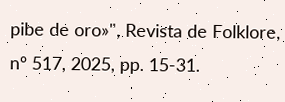pibe de oro»", Revista de Folklore, nº 517, 2025, pp. 15-31.